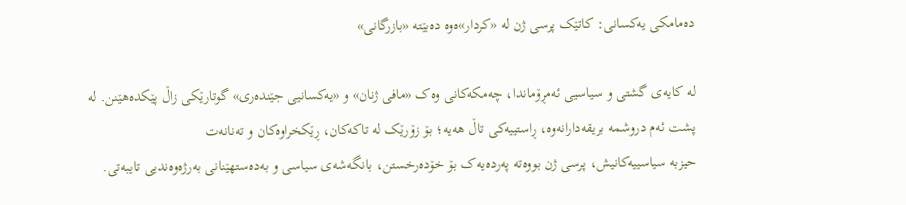دەمامکی یەکسانی: کاتێک پرسی ژن لە «کردار»ەوە دەبێتە «بازرگانی»

لە کایەی گشتی و سیاسیی ئەمڕۆماندا، چەمکەکانی وەک «مافی ژنان» و «یەکسانیی جێندەری» گوتارێکی زاڵ پێکدەهێنن. لە پشت ئەم دروشمە بریقەدارانەوە، ڕاستییەکی تاڵ هەیە؛ بۆ زۆرێک لە تاکەکان، ڕێکخراوەکان و تەنانەت
حیزبە سیاسییەکانیش، پرسی ژن بووەتە پەردەیەک بۆ خۆدەرخستن، بانگەشەی سیاسی و بەدەستهێنانی بەرژەوەندیی تایبەتی.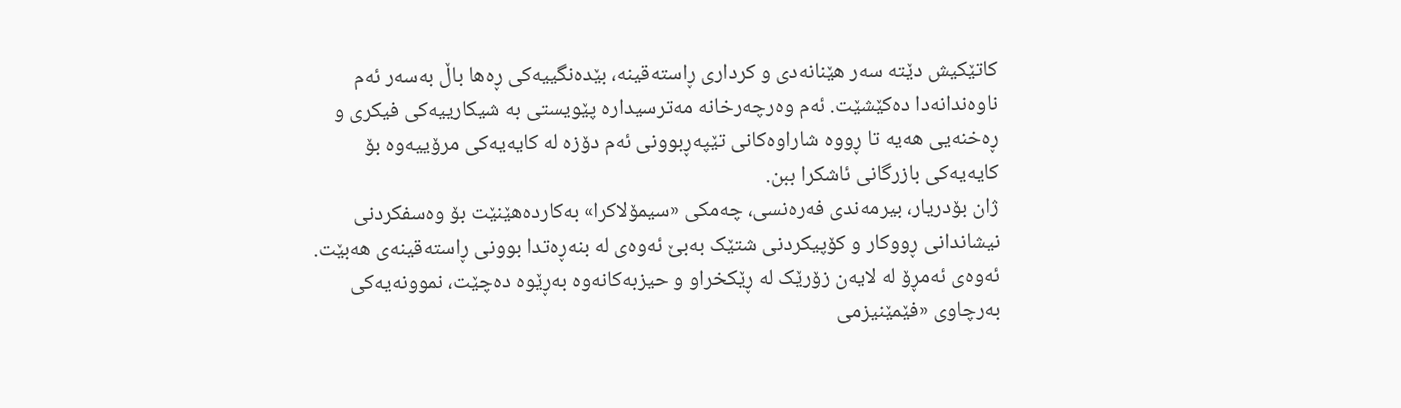کاتێکیش دێتە سەر هێنانەدی و کرداری ڕاستەقینە، بێدەنگییەکی ڕەها باڵ بەسەر ئەم ناوەندانەدا دەکێشێت. ئەم وەرچەرخانە مەترسیدارە پێویستی بە شیکارییەکی فیکری و ڕەخنەیی هەیە تا ڕووە شاراوەکانی تێپەڕبوونی ئەم دۆزە لە کایەیەکی مرۆییەوە بۆ کایەیەکی بازرگانی ئاشکرا ببن.
ژان بۆدریار، بیرمەندی فەرەنسی، چەمکی «سیمۆلاکرا» بەکاردەهێنێت بۆ وەسفکردنی نیشاندانی ڕووکار و کۆپیکردنی شتێک بەبێ ئەوەی لە بنەڕەتدا بوونی ڕاستەقینەی هەبێت. ئەوەی ئەمڕۆ لە لایەن زۆرێک لە ڕێکخراو و حیزبەکانەوە بەڕێوە دەچێت، نموونەیەکی بەرچاوی «فێمێنیزمی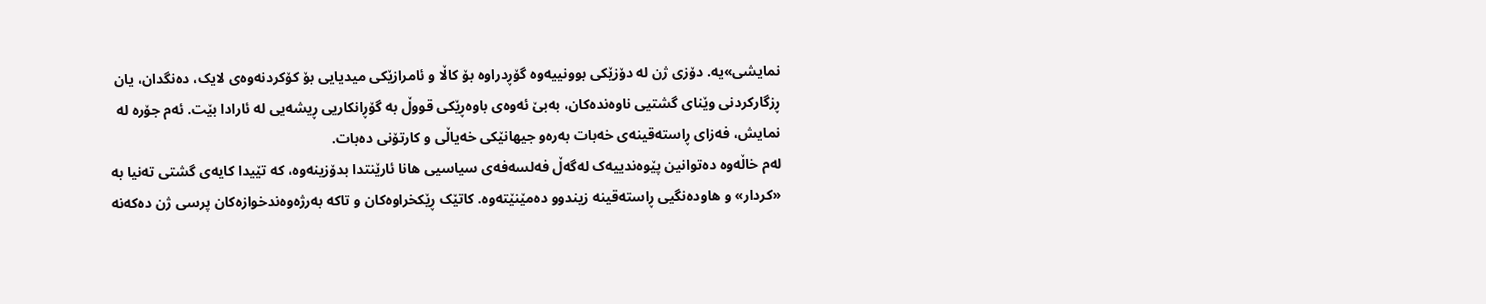نمایشی»یە. دۆزی ژن لە دۆزێکی بوونییەوە گۆڕدراوە بۆ کاڵا و ئامرازێکی میدیایی بۆ کۆکردنەوەی لایک، دەنگدان، یان ڕزگارکردنی وێنای گشتیی ناوەندەکان، بەبێ ئەوەی باوەڕێکی قووڵ بە گۆڕانکاریی ڕیشەیی لە ئارادا بێت. ئەم جۆرە لە نمایش، فەزای ڕاستەقینەی خەبات بەرەو جیهانێکی خەیاڵی و کارتۆنی دەبات.
لەم خاڵەوە دەتوانین پێوەندییەک لەگەڵ فەلسەفەی سیاسیی هانا ئارێنتدا بدۆزینەوە، کە تێیدا کایەی گشتی تەنیا بە «کردار» و هاودەنگیی ڕاستەقینە زیندوو دەمێنێتەوە. کاتێک ڕێکخراوەکان و تاکە بەرژەوەندخوازەکان پرسی ژن دەکەنە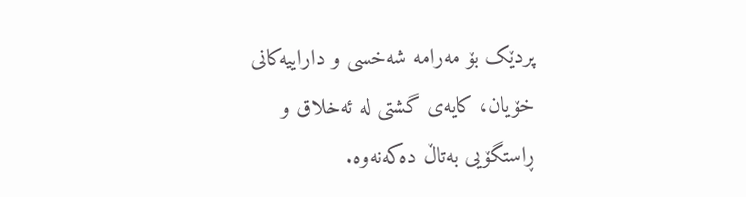پردێک بۆ مەرامە شەخسی و داراییەکانی خۆیان، کایەی گشتی لە ئەخلاق و ڕاستگۆیی بەتاڵ دەکەنەوە.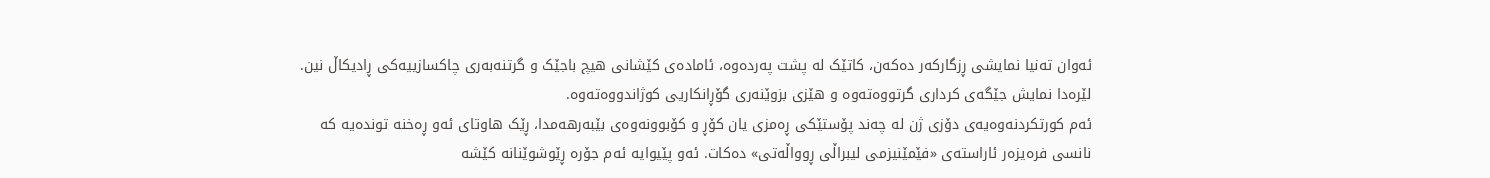ئەوان تەنیا نمایشی ڕزگارکەر دەکەن، کاتێک لە پشت پەردەوە، ئامادەی کێشانی هیچ باجێک و گرتنەبەری چاکسازییەکی ڕادیکاڵ نین. لێرەدا نمایش جێگەی کرداری گرتووەتەوە و هێزی بزوێنەری گۆڕانکاریی کوژاندووەتەوە.
ئەم کورتکردنەوەیەی دۆزی ژن لە چەند پۆستێکی ڕەمزی یان کۆڕ و کۆبوونەوەی بێبەرهەمدا، ڕێک هاوتای ئەو ڕەخنە توندەیە کە نانسی فرەیزەر ئاراستەی «فێمێنیزمی لیبراڵی ڕوواڵەتی» دەکات. ئەو پێیوایە ئەم جۆرە ڕێوشوێنانە کێشە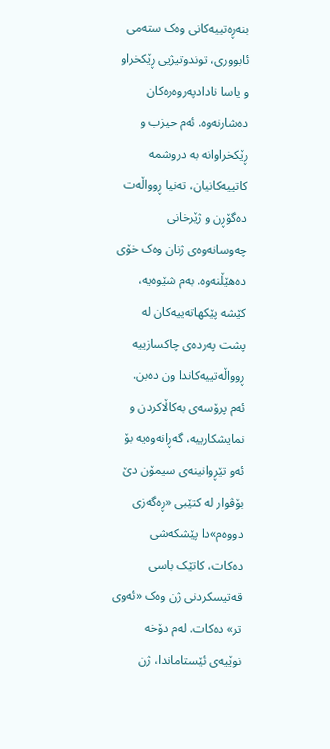بنەڕەتییەکانی وەک ستەمی ئابووری، توندوتیژیی ڕێکخراو و یاسا نادادپەروەرەکان دەشارنەوە. ئەم حیزب و ڕێکخراوانە بە دروشمە کاتییەکانیان، تەنیا ڕوواڵەت دەگۆڕن و ژێرخانی چەوسانەوەی ژنان وەک خۆی دەهێڵنەوە. بەم شێوەیە، کێشە پێکهاتەییەکان لە پشت پەردەی چاکسازییە ڕوواڵەتییەکاندا ون دەبن.
ئەم پرۆسەی بەکاڵاکردن و نمایشکارییە، گەڕانەوەیە بۆ ئەو تێڕوانینەی سیمۆن دێ بۆڤوار لە کتێبی «ڕەگەزی دووەم»دا پێشکەشی دەکات، کاتێک باسی قەتیسکردنی ژن وەک «ئەوی تر» دەکات. لەم دۆخە نوێیەی ئێستاماندا، ژن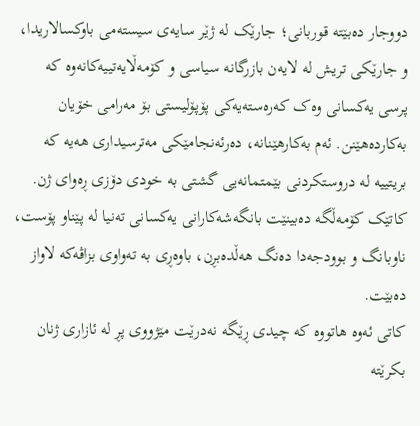دووجار دەبێتە قوربانی؛ جارێک لە ژێر سایەی سیستەمی باوکسالاریدا، و جارێکی تریش لە لایەن بازرگانە سیاسی و کۆمەڵایەتییەکانەوە کە پرسی یەکسانی وەک کەرەستەیەکی پۆپۆلیستی بۆ مەرامی خۆیان بەکاردەهێنن. ئەم بەکارهێنانە، دەرئەنجامێکی مەترسیداری هەیە کە بریتییە لە دروستکردنی بێمتمانەیی گشتی بە خودی دۆزی ڕەوای ژن. کاتێک کۆمەڵگە دەبینێت بانگەشەکارانی یەکسانی تەنیا لە پێناو پۆست، ناوبانگ و بوودجەدا دەنگ هەڵدەبڕن، باوەڕی بە تەواوی بزاڤەکە لاواز دەبێت.
کاتی ئەوە هاتووە کە چیدی ڕێگە نەدرێت مێژووی پڕ لە ئازاری ژنان بکرێتە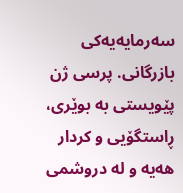سەرمایەیەکی بازرگانی. پرسی ژن پێویستی بە بوێری، ڕاستگۆیی و کردار هەیە و لە دروشمی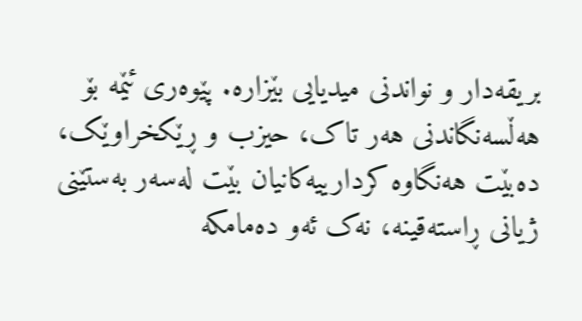بریقەدار و نواندنی میدیایی بێزارە. پێوەری ئێمە بۆ هەڵسەنگاندنی هەر تاک، حیزب و ڕێکخراوێک، دەبێت هەنگاوە کردارییەکانیان بێت لەسەر بەستێنی ژیانی ڕاستەقینە، نەک ئەو دەمامکە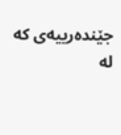جێندەرییەی کە لە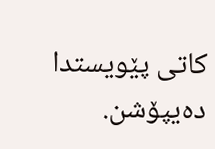کاتی پێویستدا دەیپۆشن.